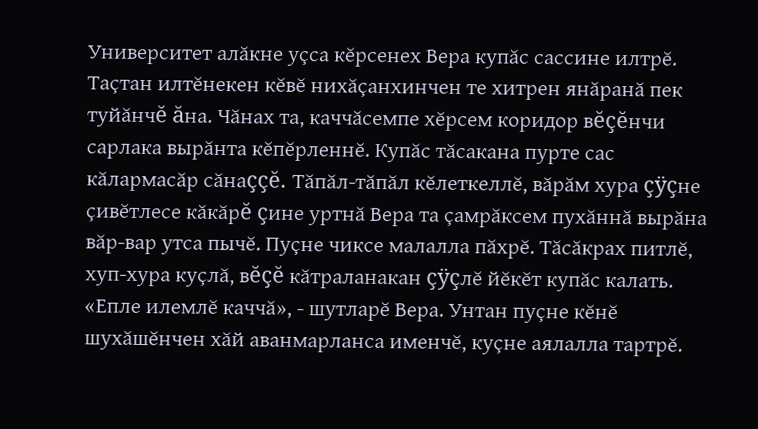Университет алăкне уçса кĕрсенех Вера купăс сассине илтрĕ. Таçтан илтĕнекен кĕвĕ нихăçанхинчен те хитрен янăранă пек туйăнчĕ ăна. Чăнах та, каччăсемпе хĕрсем коридор вĕçĕнчи сарлака вырăнта кĕпĕрленнĕ. Купăс тăсакана пурте сас кăлармасăр сăнаççĕ. Тăпăл-тăпăл кĕлеткеллĕ, вăрăм хура çÿçне çивĕтлесе кăкăрĕ çине уртнă Вера та çамрăксем пухăннă вырăна вăр-вар утса пычĕ. Пуçне чиксе малалла пăхрĕ. Тăсăкрах питлĕ, хуп-хура куçлă, вĕçĕ кăтраланакан çÿçлĕ йĕкĕт купăс калать. «Епле илемлĕ каччă», - шутларĕ Вера. Унтан пуçне кĕнĕ шухăшĕнчен хăй аванмарланса именчĕ, куçне аялалла тартрĕ.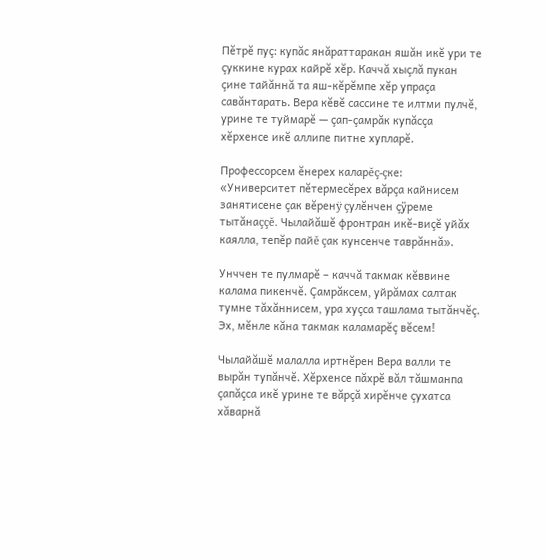Пĕтрĕ пуç: купăс янăраттаракан яшăн икĕ ури те çуккине курах кайрĕ хĕр. Каччă хыçлă пукан çине тайăннă та яш-кĕрĕмпе хĕр упраçа савăнтарать. Вера кĕвĕ сассине те илтми пулчĕ, урине те туймарĕ — çап-çамрăк купăсçа хĕрхенсе икĕ аллипе питне хупларĕ.

Профессорсем ĕнерех каларĕç-çке: «Университет пĕтермесĕрех вăрçа кайнисем занятисене çак вĕренÿ çулĕнчен çÿреме тытăнаççĕ. Чылайăшĕ фронтран икĕ-виçĕ уйăх каялла, тепĕр пайĕ çак кунсенче таврăннă».

Унччен те пулмарĕ – каччă такмак кĕввине калама пикенчĕ. Çамрăксем, уйрăмах салтак тумне тăхăннисем, ура хуçса ташлама тытăнчĕç. Эх, мĕнле кăна такмак каламарĕç вĕсем!

Чылайăшĕ малалла иртнĕрен Вера валли те вырăн тупăнчĕ. Хĕрхенсе пăхрĕ вăл тăшманпа çапăçса икĕ урине те вăрçă хирĕнче çухатса хăварнă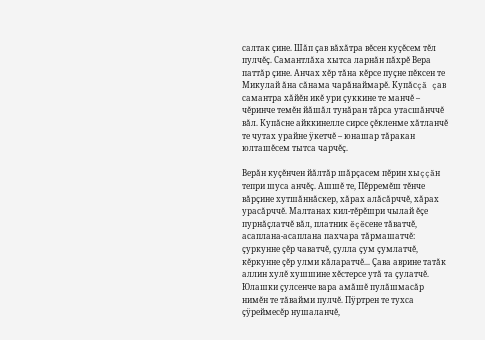салтак çине. Шăп çав вăхăтра вĕсен куçĕсем тĕл пулчĕç. Самантлăха хытса ларнăн пăхрĕ Вера паттăр çине. Анчах хĕр тăна кĕрсе пуçне пĕксен те Микулай ăна сăнама чарăнаймарĕ. Купăсçă çав самантра хăйĕн икĕ ури çуккине те манчĕ – чĕринче темĕн йăшăл тунăран тăрса утасшăнччĕ вăл. Купăсне айккинелле сирсе çĕкленме хăтланчĕ те чутах урайне ÿкетчĕ – юнашар тăракан юлташĕсем тытса чарчĕç.

Верăн куçĕнчен йăлтăр шăрçасем пĕрин хыççăн тепри шуса анчĕç. Ашшĕ те, Пĕрремĕш тĕнче вăрçине хутшăннăскер, хăрах алăсăрччĕ, хăрах урасăрччĕ. Малтанах кил-тĕрĕшри чылай ĕçе пурнăçлатчĕ вăл, платник ĕçĕсене тăватчĕ, асаплана-асаплана пахчара тăрмашатчĕ: çуркунне çĕр чаватчĕ, çулла çум çумлатчĕ, кĕркунне çĕр улми кăларатчĕ... Çава аврине татăк аллин хулĕ хушшине хĕстерсе утă та çулатчĕ. Юлашки çулсенче вара амăшĕ пулăшмасăр нимĕн те тăвайми пулчĕ. Пÿртрен те тухса çÿреймесĕр нушаланчĕ,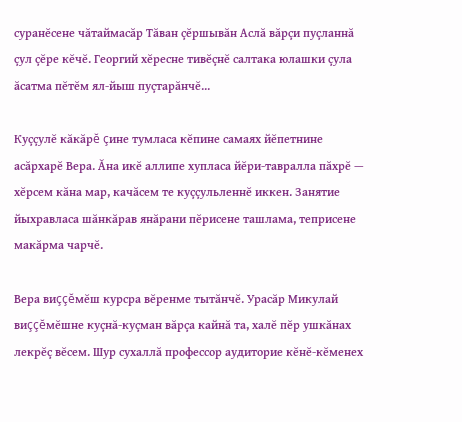суранĕсене чăтаймасăр Тăван çĕршывăн Аслă вăрçи пуçланнă çул çĕре кĕчĕ. Георгий хĕресне тивĕçнĕ салтака юлашки çула ăсатма пĕтĕм ял-йыш пуçтарăнчĕ...

Куççулĕ кăкăрĕ çине тумласа кĕпине самаях йĕпетнине асăрхарĕ Вера. Ăна икĕ аллипе хупласа йĕри-тавралла пăхрĕ — хĕрсем кăна мар, качăсем те куççульленнĕ иккен. Занятие йыхравласа шăнкăрав янăрани пĕрисене ташлама, теприсене макăрма чарчĕ.

Вера виççĕмĕш курсра вĕренме тытăнчĕ. Урасăр Микулай виççĕмĕшне куçнă-куçман вăрçа кайнă та, халĕ пĕр ушкăнах лекрĕç вĕсем. Шур сухаллă профессор аудиторие кĕнĕ-кĕменех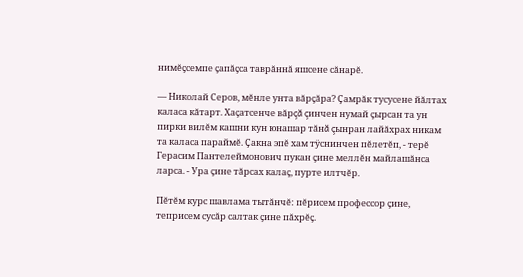нимĕçсемпе çапăçса таврăннă яшсене сăнарĕ.

— Николай Серов, мĕнле унта вăрçăра? Çамрăк тусусене йăлтах каласа кăтарт. Хаçатсенче вăрçă çинчен нумай çырсан та ун пирки вилĕм кашни кун юнашар тăнă çынран лайăхрах никам та каласа параймĕ. Çакна эпĕ хам тÿснинчен пĕлетĕп, - терĕ Герасим Пантелеймонович пукан çине меллĕн майлашăнса ларса. - Ура çине тăрсах калаç, пурте илтчĕр.

Пĕтĕм курс шавлама тытăнчĕ: пĕрисем профессор çине, теприсем сусăр салтак çине пăхрĕç.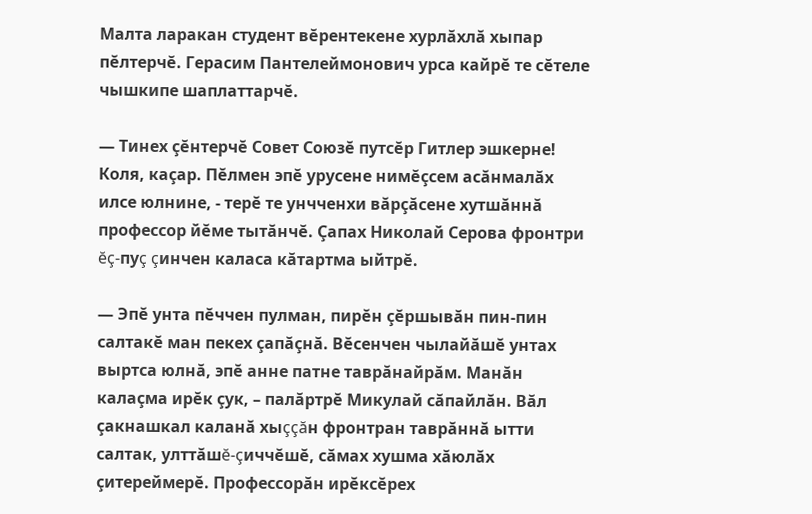Малта ларакан студент вĕрентекене хурлăхлă хыпар пĕлтерчĕ. Герасим Пантелеймонович урса кайрĕ те сĕтеле чышкипе шаплаттарчĕ.

— Тинех çĕнтерчĕ Совет Союзĕ путсĕр Гитлер эшкерне! Коля, каçар. Пĕлмен эпĕ урусене нимĕçсем асăнмалăх илсе юлнине, - терĕ те унчченхи вăрçăсене хутшăннă профессор йĕме тытăнчĕ. Çапах Николай Серова фронтри ĕç-пуç çинчен каласа кăтартма ыйтрĕ.

— Эпĕ унта пĕччен пулман, пирĕн çĕршывăн пин-пин салтакĕ ман пекех çапăçнă. Вĕсенчен чылайăшĕ унтах выртса юлнă, эпĕ анне патне таврăнайрăм. Манăн калаçма ирĕк çук, – палăртрĕ Микулай сăпайлăн. Вăл çакнашкал каланă хыççăн фронтран таврăннă ытти салтак, улттăшĕ-çиччĕшĕ, сăмах хушма хăюлăх çитереймерĕ. Профессорăн ирĕксĕрех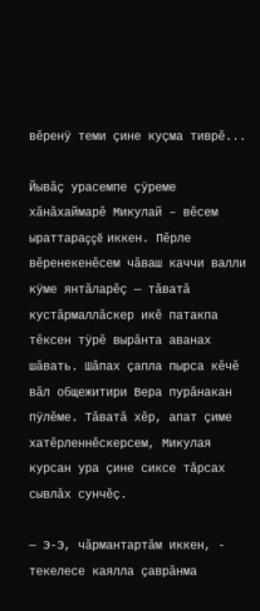вĕренÿ теми çине куçма тиврĕ...

Йывăç урасемпе çÿреме хăнăхаймарĕ Микулай – вĕсем ыраттараççĕ иккен. Пĕрле вĕренекенĕсем чăваш каччи валли кÿме янтăларĕç — тăватă кустăрмаллăскер икĕ патакпа тĕксен тÿрĕ вырăнта аванах шăвать. Шăпах çапла пырса кĕчĕ вăл общежитири Вера пурăнакан пÿлĕме. Тăватă хĕр, апат çиме хатĕрленнĕскерсем, Микулая курсан ура çине сиксе тăрсах сывлăх сунчĕç.

— Э-Э, чăрмантартăм иккен, - текелесе каялла çаврăнма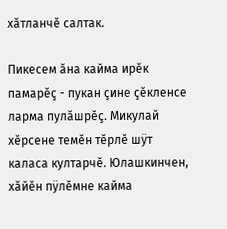хăтланчĕ салтак.

Пикесем ăна кайма ирĕк памарĕç - пукан çине çĕкленсе ларма пулăшрĕç. Микулай хĕрсене темĕн тĕрлĕ шÿт каласа култарчĕ. Юлашкинчен, хăйĕн пÿлĕмне кайма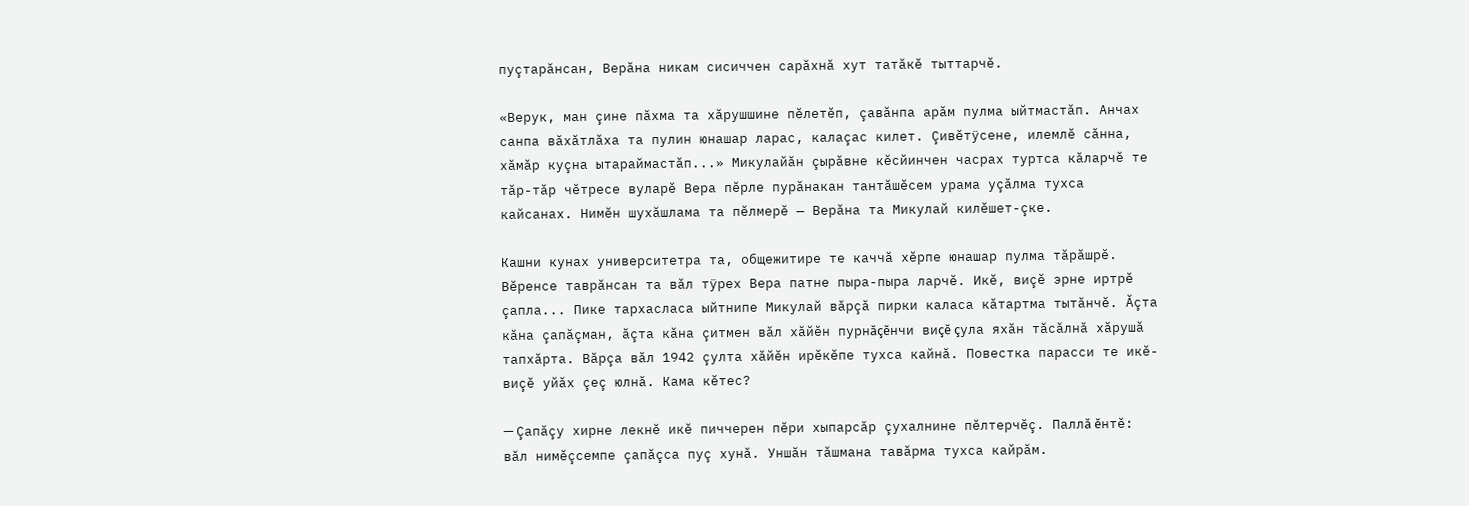пуçтарăнсан, Верăна никам сисиччен сарăхнă хут татăкĕ тыттарчĕ.

«Верук, ман çине пăхма та хăрушшине пĕлетĕп, çавăнпа арăм пулма ыйтмастăп. Анчах санпа вăхăтлăха та пулин юнашар ларас, калаçас килет. Çивĕтÿсене, илемлĕ сăнна, хăмăр куçна ытараймастăп...» Микулайăн çырăвне кĕсйинчен часрах туртса кăларчĕ те тăр-тăр чĕтресе вуларĕ Вера пĕрле пурăнакан тантăшĕсем урама уçăлма тухса кайсанах. Нимĕн шухăшлама та пĕлмерĕ — Верăна та Микулай килĕшет-çке.

Кашни кунах университетра та, общежитире те каччă хĕрпе юнашар пулма тăрăшрĕ. Вĕренсе таврăнсан та вăл тÿрех Вера патне пыра-пыра ларчĕ. Икĕ, виçĕ эрне иртрĕ çапла... Пике тархасласа ыйтнипе Микулай вăрçă пирки каласа кăтартма тытăнчĕ. Ăçта кăна çапăçман, ăçта кăна çитмен вăл хăйĕн пурнăçĕнчи виçĕ çула яхăн тăсăлнă хăрушă тапхăрта. Вăрçа вăл 1942 çулта хăйĕн ирĕкĕпе тухса кайнă. Повестка парасси те икĕ-виçĕ уйăх çеç юлнă. Кама кĕтес?

— Çапăçу хирне лекнĕ икĕ пиччерен пĕри хыпарсăр çухалнине пĕлтерчĕç. Паллă ĕнтĕ: вăл нимĕçсемпе çапăçса пуç хунă. Уншăн тăшмана тавăрма тухса кайрăм.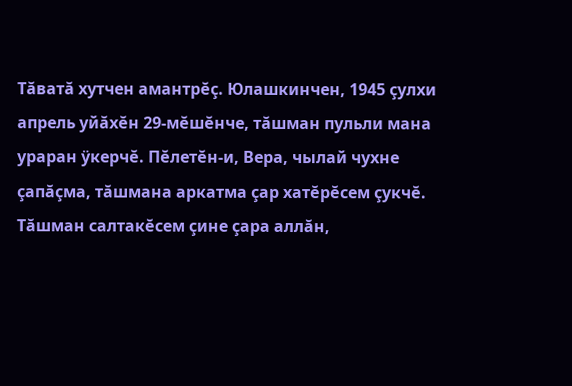Тăватă хутчен амантрĕç. Юлашкинчен, 1945 çулхи апрель уйăхĕн 29-мĕшĕнче, тăшман пульли мана ураран ÿкерчĕ. Пĕлетĕн-и, Вера, чылай чухне çапăçма, тăшмана аркатма çар хатĕрĕсем çукчĕ. Тăшман салтакĕсем çине çара аллăн,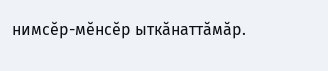нимсĕр-мĕнсĕр ыткăнаттăмăр.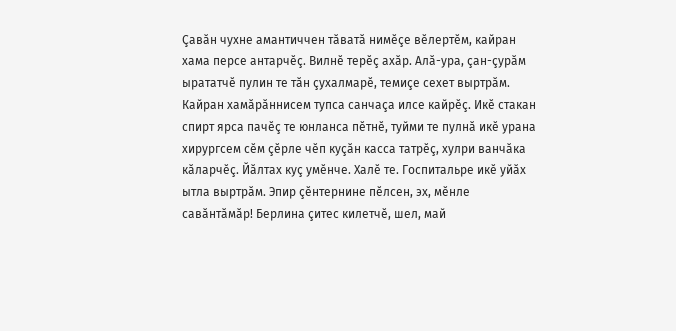Çавăн чухне амантиччен тăватă нимĕçе вĕлертĕм, кайран хама персе антарчĕç. Вилнĕ терĕç ахăр. Алă-ура, çан-çурăм ырататчĕ пулин те тăн çухалмарĕ, темиçе сехет выртрăм. Кайран хамăрăннисем тупса санчаçа илсе кайрĕç. Икĕ стакан спирт ярса пачĕç те юнланса пĕтнĕ, туйми те пулнă икĕ урана хирургсем сĕм çĕрле чĕп куçăн касса татрĕç, хулри ванчăка кăларчĕç. Йăлтах куç умĕнче. Халĕ те. Госпитальре икĕ уйăх ытла выртрăм. Эпир çĕнтернине пĕлсен, эх, мĕнле савăнтăмăр! Берлина çитес килетчĕ, шел, май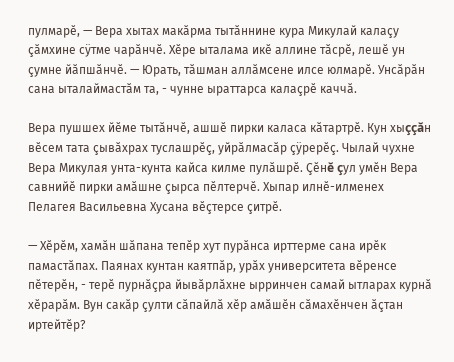пулмарĕ, — Вера хытах макăрма тытăннине кура Микулай калаçу çăмхине сÿтме чарăнчĕ. Хĕре ыталама икĕ аллине тăсрĕ, лешĕ ун çумне йăпшăнчĕ. — Юрать, тăшман аллăмсене илсе юлмарĕ. Унсăрăн сана ыталаймастăм та, - чунне ыраттарса калаçрĕ каччă.

Вера пушшех йĕме тытăнчĕ, ашшĕ пирки каласа кăтартрĕ. Кун хыççăн вĕсем тата çывăхрах туслашрĕç, уйрăлмасăр çÿрерĕç. Чылай чухне Вера Микулая унта-кунта кайса килме пулăшрĕ. Çĕнĕ çул умĕн Вера савнийĕ пирки амăшне çырса пĕлтерчĕ. Хыпар илнĕ-илменех Пелагея Васильевна Хусана вĕçтерсе çитрĕ.

— Хĕрĕм, хамăн шăпана тепĕр хут пурăнса ирттерме сана ирĕк памастăпах. Паянах кунтан каятпăр, урăх университета вĕренсе пĕтерĕн, - терĕ пурнăçра йывăрлăхне ырринчен самай ытларах курнă хĕрарăм. Вун сакăр çулти сăпайлă хĕр амăшĕн сăмахĕнчен ăçтан иртейтĕр?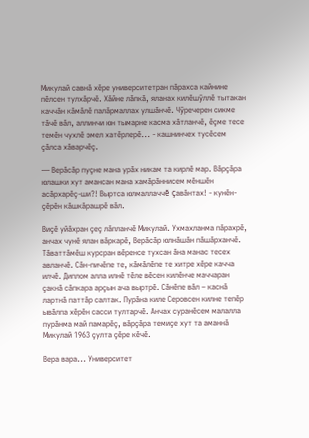Микулай савнă хĕре университетран пăрахса кайнине пĕлсен тулхăрчĕ. Хăйне лăпкă, яланах килĕшÿллĕ тытакан каччăн кăмăлĕ палăрмаллах улшăнчĕ. Чÿречерен сикме тăчĕ вăл, аллинчи юн тымарне касма хăтланчĕ, ĕçме тесе темĕн чухлĕ эмел хатĕрлерĕ... - кашнинчех тусĕсем çăлса хăварчĕç.

— Верăсăр пуçне мана урăх никам та кирлĕ мар. Вăрçăра юлашки хут амансан мана хамăрăннисем мĕншĕн асăрхарĕç-ши?! Выртса юлмаллаччĕ çавăнтах! - кунĕн-çĕрĕн кăшкăрашрĕ вăл.

Виçĕ уйăхран çеç лăпланчĕ Микулай. Ухмахланма пăрахрĕ, анчах чунĕ ялан вăркарĕ, Верăсăр юлнăшăн пăшăрханчĕ. Тăваттăмĕш курсран вĕренсе тухсан ăна манас тесех авланчĕ. Сăн-пичĕпе те, кăмăлĕпе те хитре хĕре качча илчĕ. Диплом алла илнĕ тĕле вĕсен килĕнче маччаран çакнă сăпкара арçын ача выртрĕ. Сăнĕпе вăл – каснă лартнă паттăр салтак. Пурăна киле Серовсен килне тепĕр ывăлпа хĕрĕн сасси тултарчĕ. Анчах суранĕсем малалла пурăнма май памарĕç, вăрçăра темиçе хут та аманнă Микулай 1963 çулта çĕре кĕчĕ.

Вера вара... Университет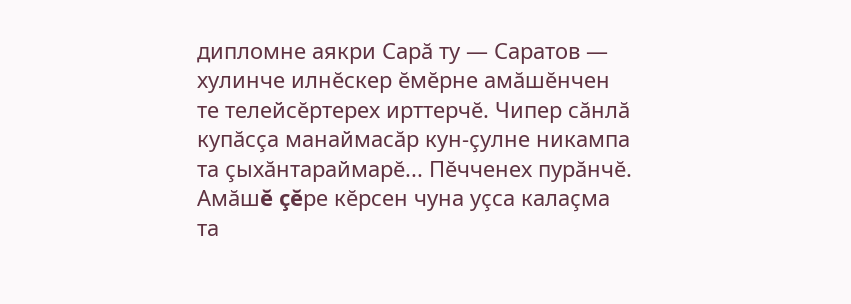дипломне аякри Сарă ту — Саратов — хулинче илнĕскер ĕмĕрне амăшĕнчен те телейсĕртерех ирттерчĕ. Чипер сăнлă купăсçа манаймасăр кун-çулне никампа та çыхăнтараймарĕ... Пĕчченех пурăнчĕ. Амăшĕ çĕре кĕрсен чуна уçса калаçма та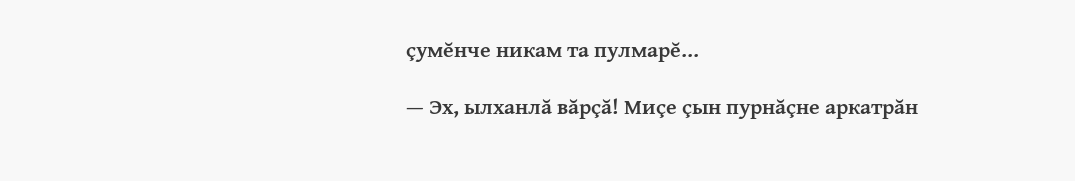çумĕнче никам та пулмарĕ...

— Эх, ылханлă вăрçă! Миçе çын пурнăçне аркатрăн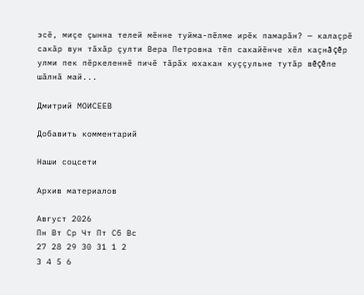эсĕ, миçе çынна телей мĕнне туйма-пĕлме ирĕк памарăн? — калаçрĕ сакăр вун тăхăр çулти Вера Петровна тĕп сакайĕнче хĕл каçнă çĕр улми пек пĕркеленнĕ пичĕ тăрăх юхакан куççульне тутăр вĕçĕпе шăлнă май...

Дмитрий МОИСЕЕВ

Добавить комментарий

Наши соцсети

Архив материалов

Август 2026
Пн Вт Ср Чт Пт Сб Вс
27 28 29 30 31 1 2
3 4 5 6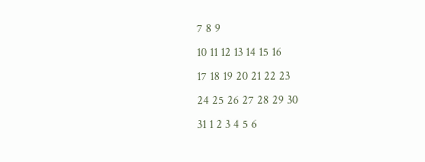7 8 9
10 11 12 13 14 15 16
17 18 19 20 21 22 23
24 25 26 27 28 29 30
31 1 2 3 4 5 6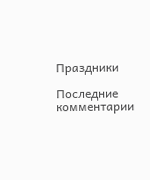Праздники

Последние комментарии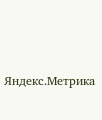Яндекс.Метрика